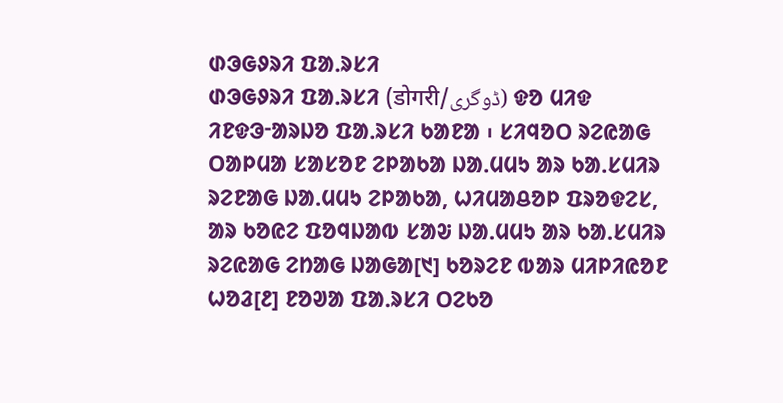ᱰᱳᱜᱽᱨᱤ ᱯᱟᱹᱨᱥᱤ
ᱰᱳᱜᱽᱨᱤ ᱯᱟᱹᱨᱥᱤ (डोगरी/ڈوگری) ᱫᱚ ᱢᱤᱫ ᱤᱱᱫᱳᱼᱟᱨᱡᱚ ᱯᱟᱹᱨᱥᱤ ᱠᱟᱱᱟ ᱾ ᱥᱤᱧᱚᱛ ᱨᱮᱭᱟᱜ ᱛᱟᱞᱢᱟ ᱥᱟᱥᱚᱱ ᱮᱞᱟᱠᱟ ᱡᱟᱹᱢᱢᱩ ᱟᱨ ᱠᱟᱹᱥᱢᱤᱨ ᱨᱮᱱᱟᱜ ᱡᱟᱹᱢᱢᱩ ᱮᱞᱟᱠᱟ, ᱦᱤᱢᱟᱪᱚᱞ ᱯᱨᱚᱫᱮᱥ, ᱟᱨ ᱠᱚᱭᱮ ᱯᱚᱧᱡᱟᱵ ᱥᱟᱶ ᱡᱟᱹᱢᱢᱩ ᱟᱨ ᱠᱟᱹᱥᱢᱤᱨ ᱨᱮᱭᱟᱜ ᱮᱴᱟᱜ ᱡᱟᱜᱟ[᱑] ᱠᱚᱨᱮᱱ ᱵᱟᱨ ᱢᱤᱞᱤᱭᱚᱱ ᱦᱚᱲ[᱒] ᱱᱚᱣᱟ ᱯᱟᱹᱨᱥᱤ ᱛᱮᱠᱚ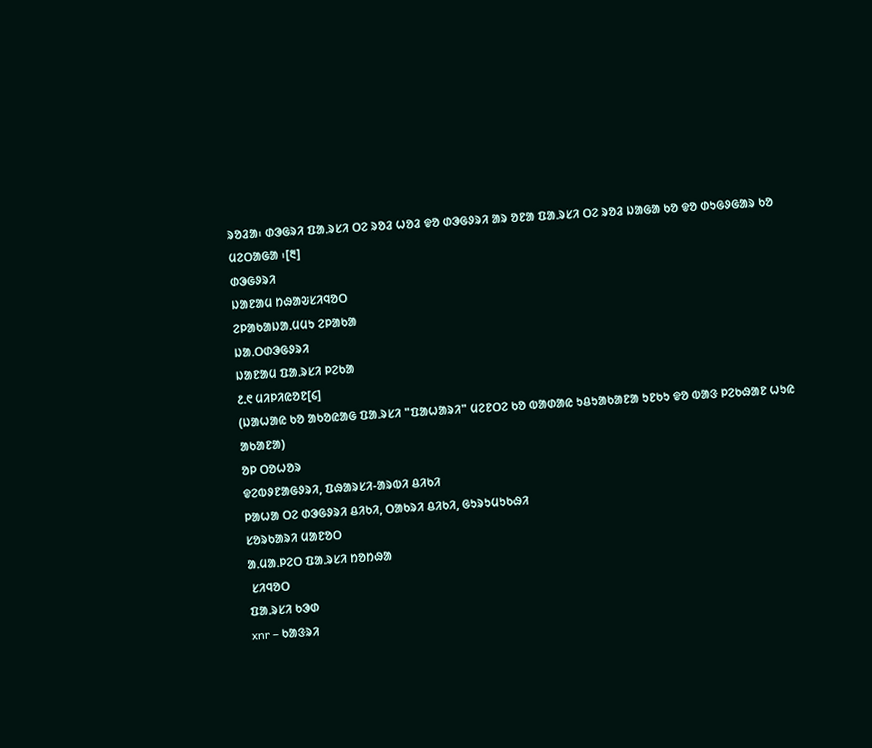ᱨᱚᱲᱟ᱾ ᱰᱳᱜᱨᱤ ᱯᱟᱹᱨᱥᱤ ᱛᱮ ᱨᱚᱲ ᱦᱚᱲ ᱫᱚ ᱰᱳᱜᱽᱨᱤ ᱟᱨ ᱚᱱᱟ ᱯᱟᱹᱨᱥᱤ ᱛᱮ ᱨᱚᱲ ᱡᱟᱜᱟ ᱠᱚ ᱫᱚ ᱰᱩᱜᱽᱜᱟᱨ ᱠᱚ ᱢᱮᱛᱟᱜᱟ ᱾[᱓]
ᱰᱳᱜᱽᱨᱤ
ᱡᱟᱱᱟᱢ ᱴᱷᱟᱶᱥᱤᱧᱚᱛ
ᱮᱞᱟᱠᱟᱡᱟᱹᱢᱢᱩ ᱮᱞᱟᱠᱟ
ᱡᱟᱹᱛᱰᱳᱜᱽᱨᱤ
ᱡᱟᱱᱟᱢ ᱯᱟᱹᱨᱥᱤ ᱞᱮᱠᱟ
᱒.᱖ ᱢᱤᱞᱤᱭᱚᱱ[᱔]
(ᱡᱟᱦᱟᱭ ᱠᱚ ᱟᱠᱚᱭᱟᱜ ᱯᱟᱹᱨᱥᱤ "ᱯᱟᱦᱟᱨᱤ" ᱢᱮᱱᱛᱮ ᱠᱚ ᱵᱟᱰᱟᱭ ᱩᱪᱩᱟᱠᱟᱱᱟ ᱩᱱᱠᱩ ᱫᱚ ᱵᱟᱝ ᱞᱮᱠᱷᱟᱱ ᱦᱩᱭ ᱟᱠᱟᱱᱟ)
ᱚᱞ ᱛᱚᱦᱚᱨ
ᱫᱮᱵᱽᱱᱟᱜᱽᱨᱤ, ᱯᱷᱟᱨᱥᱤ-ᱟᱨᱵᱤ ᱪᱤᱠᱤ
ᱞᱟᱦᱟ ᱛᱮ ᱰᱳᱜᱽᱨᱤ ᱪᱤᱠᱤ, ᱛᱟᱠᱨᱤ ᱪᱤᱠᱤ, ᱜᱩᱨᱩᱢᱩᱠᱷᱤ
ᱥᱚᱨᱠᱟᱨᱤ ᱢᱟᱱᱚᱛ
ᱟᱹᱢᱟᱹᱞᱮᱛ ᱯᱟᱹᱨᱥᱤ ᱴᱚᱴᱷᱟ
 ᱥᱤᱧᱚᱛ
ᱯᱟᱹᱨᱥᱤ ᱠᱳᱰ
xnr – ᱠᱟᱝᱨᱤ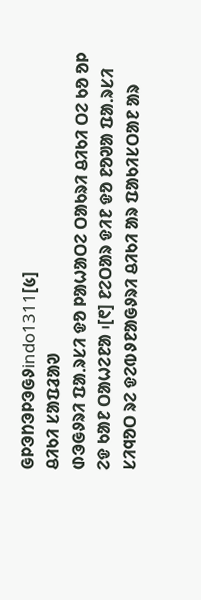ᱜᱞᱳᱴᱳᱞᱳᱜᱽindo1311[᱕]
ᱪᱤᱠᱤ ᱥᱟᱯᱲᱟᱣ
ᱰᱳᱜᱽᱨᱤ ᱯᱟᱹᱨᱥᱤ ᱫᱚ ᱞᱟᱦᱟᱛᱮ ᱛᱟᱠᱨᱤ ᱪᱤᱠᱤ ᱛᱮ ᱠᱚ ᱚᱞ ᱮᱫ ᱠᱟᱱ ᱛᱟᱦᱮᱱᱟ ᱾[᱖] ᱱᱮᱛᱟᱨ ᱫᱤᱱ ᱫᱚ ᱱᱚᱣᱟ ᱯᱟᱹᱨᱥᱤ ᱥᱤᱧᱚᱛ ᱨᱮ ᱫᱮᱵᱽᱱᱟᱜᱽᱨᱤ ᱪᱤᱠᱤ ᱟᱨ ᱯᱟᱠᱤᱥᱛᱟᱱ ᱟᱨ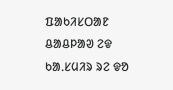ᱯᱟᱠᱤᱥᱛᱟᱱ ᱪᱟᱪᱞᱟᱣ ᱮᱫ ᱠᱟᱹᱥᱢᱤᱨ ᱨᱮ ᱫᱚ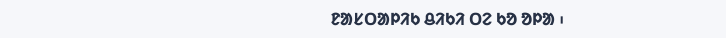ᱱᱟᱥᱛᱟᱞᱤᱠ ᱪᱤᱠᱤ ᱛᱮ ᱠᱚ ᱚᱞᱟ ᱾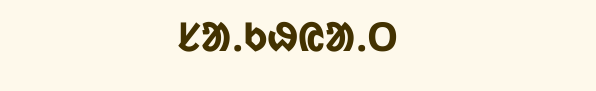ᱥᱟᱹᱠᱷᱭᱟᱹᱛ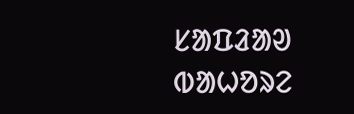ᱥᱟᱯᱲᱟᱣ
ᱵᱟᱦᱚᱨᱮ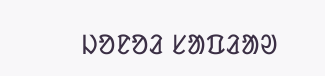ᱡᱚᱱᱚᱲ ᱥᱟᱯᱲᱟᱣ